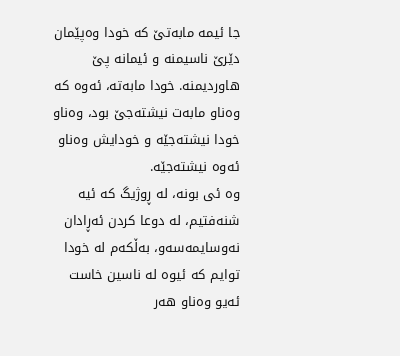جا ئیمه مابەتێ که خودا وەپێمان دێرێ ناسیمنه و ئیمانه پێ هاوردیمنه. خودا مابەته، ئەوه که وەناو مابەت نیشتەجێ بود، وەناو خودا نیشتەجێه و خودایش وەناو ئەوه نیشتەجێه.
وه ئی بونه، له ڕوژیگ که ئیه شنەفتیم، له دوعا کردن ئەڕادان نەوسایمەسەو، بەڵکەم له خودا توایم که ئیوه له ناسین خاست ئەیو وەناو هەر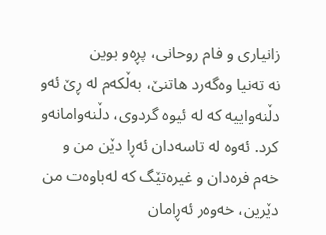زانیاری و فام روحانی، پڕەو بوین
نه تەنیا وەگەرد هاتنێ، بەڵکەم له ڕێ ئەو دڵنەواییه که له ئیوه گردوی، دڵنەوامانەو کرد. ئەوه له تاسەدان ئەڕا دێن من و خەم فرەدان و غیرەتێگ که لەباوەت من دێرین، خەوەر ئەڕامان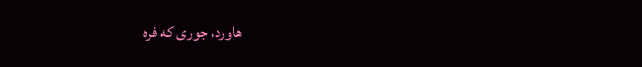هاورد، جوری که فره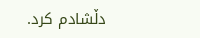دڵشادم کرد.